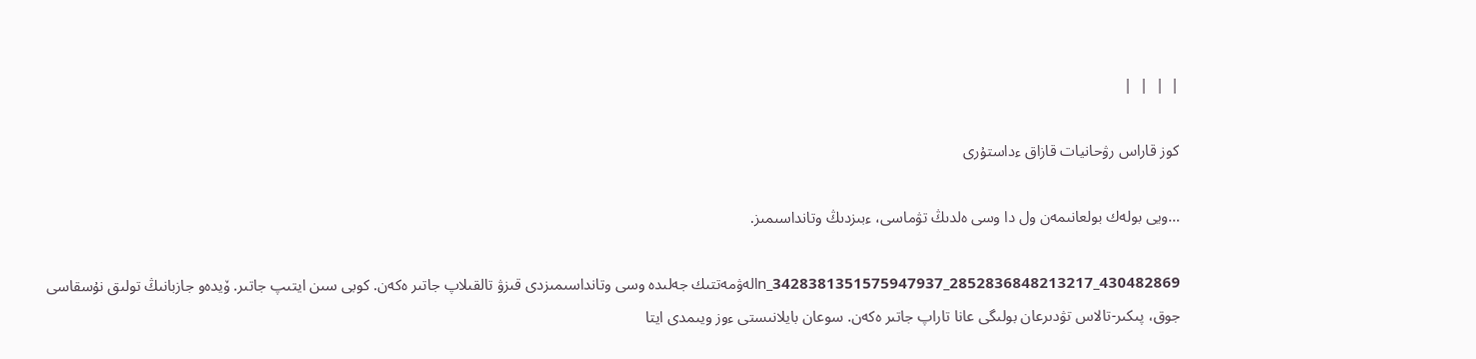|  |  |  |

كوز قاراس رۋحانيات قازاق ءداستۇرى

…ويى بولەك بولعانىمەن ول دا وسى ەلدىڭ تۋماسى، ءبىزدىڭ وتانداسىمىز.

430482869_2852836848213217_3428381351575947937_nالەۋمەتتىك جەلىدە وسى وتانداسىمىزدى قىزۋ تالقىلاپ جاتىر ەكەن. كوبى سىن ايتىپ جاتىر. ۆيدەو جازبانىڭ تولىق نۇسقاسى جوق، پىكىر-تالاس تۋدىرعان بولىگى عانا تاراپ جاتىر ەكەن. سوعان بايلانىستى ءوز ويىمدى ايتا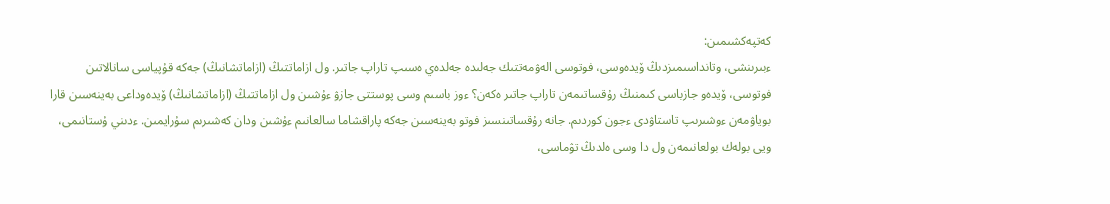كەتپەكشىمىن:
ءبىرىنشى، وتانداسىمىزدىڭ ۆيدەوسى، فوتوسى الەۋمەتتىك جەلىدە جەلدەي ەسىپ تاراپ جاتىر. ول ازاماتتىڭ (ازاماتشانىڭ) جەكە قۇپياسى سانالاتىن فوتوسى، ۆيدەو جازباسى كىمنىڭ رۇقساتىمەن تاراپ جاتىر ەكەن؟ ءوز باسىم وسى پوستتى جازۋ ءۇشىن ول ازاماتتىڭ (ازاماتشانىڭ) ۆيدەوداعى بەينەسىن قارا بوياۋمەن ءوشىرىپ تاستاۋدى ءجون كوردىم. جانە رۇقساتىنسىز فوتو بەينەسىن جەكە پاراقشاما سالعانىم ءۇشىن ودان كەشىرىم سۇرايمىن. ءدىني ۇستانىمى، ويى بولەك بولعانىمەن ول دا وسى ەلدىڭ تۋماسى،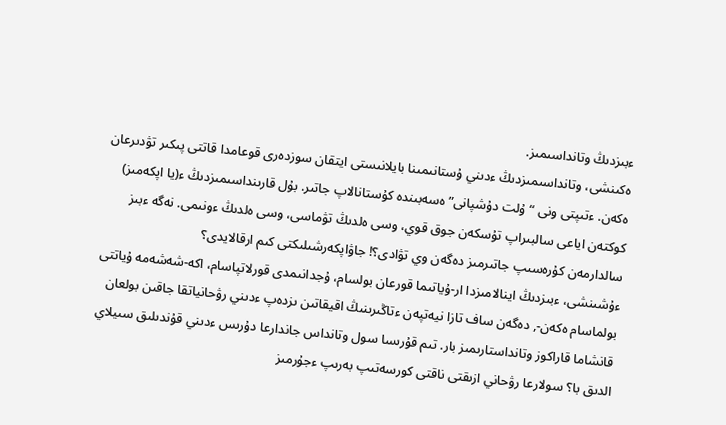ءبىزدىڭ وتانداسىمىز.
ەكىنشى، وتانداسىمىزدىڭ ءدىني ۇستانىمىنا بايلانىستى ايتقان سوزدەرى قوعامدا قاتتى پىكىر تۋدىرعان ەكەن. ءتىپتى ونى “ۇلت دۇشپانى” ەسەبىندە كۇستانالاپ جاتىر. بۇل قارىنداسىمىزدىڭ ء(يا اپكەمىز) كوكتەن اياعى سالبىراپ تۇسكەن جوق قوي، وسى ەلدىڭ تۋماسى، وسى ەلدىڭ ءونىمى. نەگە ءبىز سالدارمەن كۇرەسىپ جاتىرمىز دەگەن وي تۋادى؟! جاۋاپكەرشىلىكتى كىم ارقالايدى؟
ءۇشىنشى، ءبىزدىڭ اينالامىزدا ار-ۇياتىما قورعان بولسام، ۇجدانىمدى قورلاتپاسام، اكە-شەشەمە ۇياتتى بولماسام ەكەن-, دەگەن ساف تازا نيەتپەن ءتاڭىرىنىڭ اقيقاتىن ىزدەپ ءدىني رۋحانياتقا جاقىن بولعان قانشاما قاراكوز وتانداستارىمىز بار. تىم قۇرىسا سول وتانداس جاندارعا دۇرىس ءدىني قۇندىلىق سىيلاي الدىق با؟ سولارعا رۋحاني ازىقتى ناقتى كورسەتىپ بەرىپ ءجۇرمىز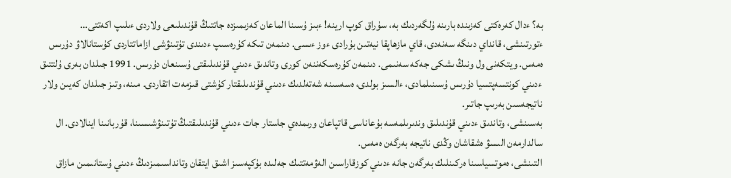بە؟ ءدال كەرەكتى كەزىندە بارىنە ۇلگەردىك بە، سۇراق كوپ ارينە! ءبىز ۇسىنا الماعان كەزىمىزدە جاتتىڭ قۇندىلىعى ولاردى ءىلىپ اكەتتى…
ءتورتىنشى، قانداي دىنگە سەنەدى، قاي مازھاپقا نيەتىن بۇرادى ءوز ءىسى. دىنمەن تىكە كۇرەسىپ ءدىندى تۇتىنۋشى ازاماتتاردى كۇستانالاۋ دۇرىس ەمەس. ويتكەنى ول ونىڭ ىشكى جەكە سەنىمى. دىنمەن كۇرەسكەننەن كورى وتاندىق ءدىني قۇندىلىقتى ۇسىنعان دۇرىس. 1991 جىلدان بەرى ۇلتتىق ءدىني كونتسەپتسيا دۇرىس ۇسىنىلمادى، ءالسىز بولدى، ەسەسىنە شەتەلدىك ءدىني قۇندىلىقتار كۇشتى قىزمەت اتقاردى. مىنە، وتىز جىلدان كەيىن ولار ناتيجەسىن بەرىپ جاتىر.
بەسىنشى، وتاندىق ءدىني قۇندىلىق وندىرىلمەسە بۇعاناسى قاتپاعان ورىمدەي جاستار جات ءدىني قۇندىلىقتىڭ تۇتىنۋشىسىنا، قۇربانىنا اينالادى. ال سالدارمەن الىسۋ ەشقاشان وڭدى ناتيجە بەرگەن ەمەس.
التىنشى، ەموتسياسىنا ەركىنلىك بەرگەن جانە ءدىني كوزقاراسىن الەۋمەتتىك جەلىدە بۇكپەسىز اشىق ايتقان وتانداسىمىزدىڭ ءدىني ۇستانىمىن مازاق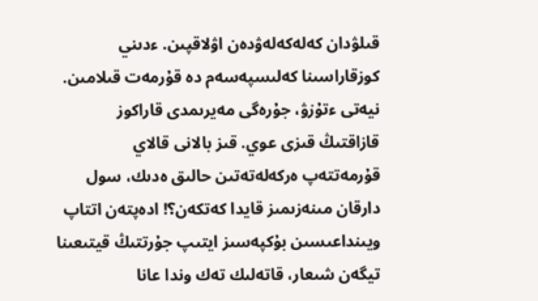قىلۋدان كەلەكەلەۋدەن اۋلاقپىن. ءدىني كوزقاراسىنا كەلىسپەسەم دە قۇرمەت قىلامىن. نيەتى ءتۇزۋ، جۇرەگى مەيرىمدى قاراكوز قازاقتىڭ قىزى عوي. قىز بالانى قالاي قۇرمەتتەپ ەركەلەتەتىن حالىق ەدىك، سول دارقان مىنەزىمىز قايدا كەتكەن؟! ادەپتەن اتتاپ ويىنداعىسىن بۇكپەسىز ايتىپ جۇرتتىڭ قيتىعىنا تيگەن شىعار، قاتەلىك تەك وندا عانا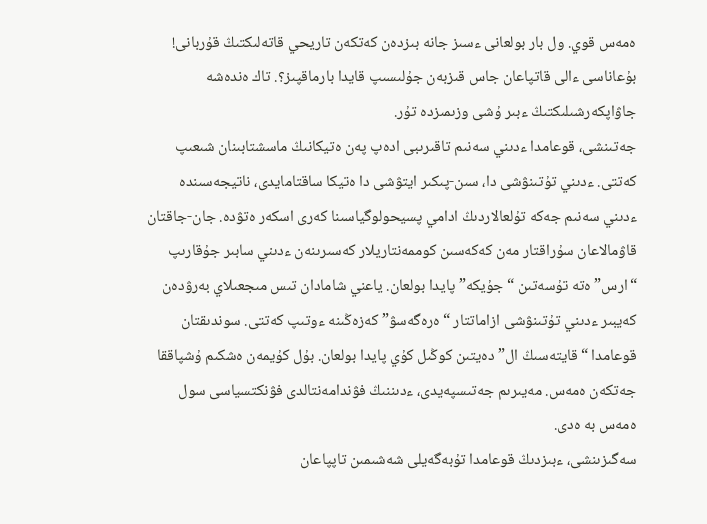ەمەس قوي. ول بار بولعانى ءسىز جانە بىزدەن كەتكەن تاريحي قاتەلىكتىڭ قۇربانى! بۇعاناسى ءالى قاتپاعان جاس قىزبەن جۇلىسىپ قايدا بارماقپىز؟. تاك ەندەشە جاۋاپكەرشىلىكتىڭ ءبىر ۇشى وزىمىزدە تۇر.
جەتىنشى، قوعامدا ءدىني سەنىم تاقىرىبى ادەپ پەن ەتيكانىڭ ماسشتابىنان شىعىپ كەتتى. ءدىني تۇتىنۋشى دا، سىن-پىكىر ايتۋشى دا ەتيكا ساقتامايدى، ناتيجەسىندە ءدىني سەنىم جەكە تۇلعالاردىڭ ادامي پسيحولوگياسىنا كەرى اسكەر ەتۋدە. جان-جاقتان قاۋمالاعان سۇراقتار مەن كەكەسىن كوممەنتاريلار كەسىرىنەن ءدىني سابىر جۇقارىپ “ارس” ەتە تۇسەتىن “جۇيكە” پايدا بولعان. ياعني شامادان تىس مىجعىلاي بەرۋدەن كەيبىر ءدىني تۇتىنۋشى ازاماتتار “ەرەگەسۋ” كەزەڭىنە ءوتىپ كەتتى. سوندىقتان قوعامدا “قايتەسىڭ ال” دەيتىن كوڭىل كۇي پايدا بولعان. بۇل كۇيمەن ەشكىم ۇشپاققا جەتكەن ەمەس. مەيىرىم جەتىسپەيدى، ءدىننىڭ فۋندامەنتالدى فۋنكتسياسى سول ەمەس بە ەدى.
سەگىزىنشى، ءبىزدىڭ قوعامدا تۇبەگەيلى شەشىمىن تاپپاعان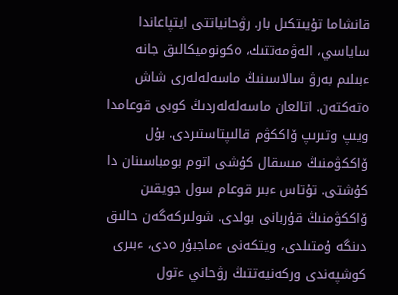قانشاما تۇيىتكىل بار. رۋحانياتتى ايتپاعاندا ساياسي، الەۋمەتتىك، ەكونوميكالىق جانە ءبىلىم بەرۋ سالاسىنىڭ ماسەلەلەرى شاش ەتەكتەن. اتالعان ماسەلەلەردىڭ كوبى قوعامدا ويىپ وتىرىپ ۆاككۋم قالىپتاستىردى. بۇل ۆاككۋمنىڭ مىسقال كۇشى اتوم بومباسىنان دا كۇشتى. تۇتاس ءبىر قوعام سول جويقىن ۆاككۋمنىڭ قۇربانى بولدى. شولىركەگەن حالىق دىنگە ۇمتىلدى، ويتكەنى ءماجبۇر ەدى، ءبىرى كوشپەندى وركەنيەتتىڭ رۋحاني ءتول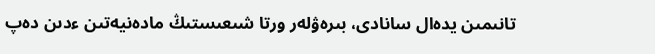تانىمىن يدەال سانادى، بىرەۋلەر ورتا شىعىستىڭ مادەنيەتىن ءدىن دەپ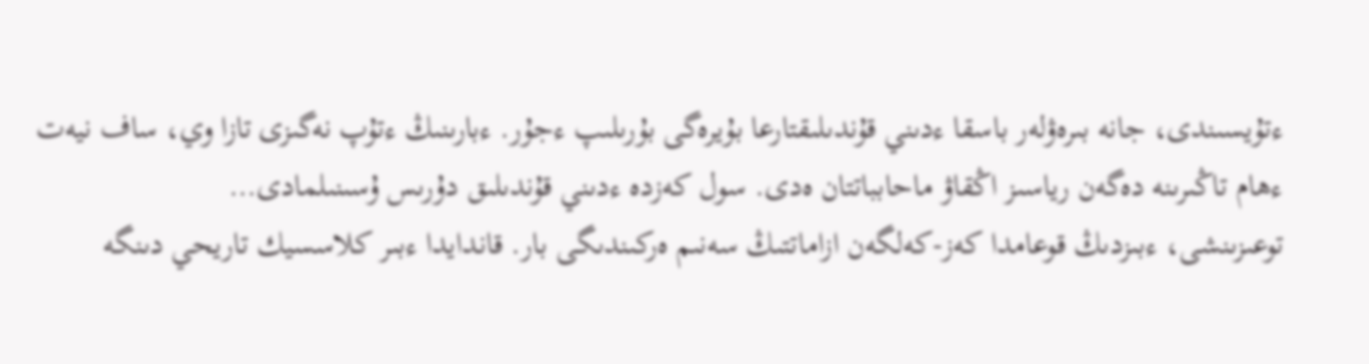ءتۇيسىندى، جانە بىرەۋلەر باسقا ءدىني قۇندىلىقتارعا بۇيرەگى بۇرىلىپ ءجۇر. ءبارىنىڭ ءتۇپ نەگىزى تازا وي، ساف نيەت ءھام تاڭىرىنە دەگەن رياسىز اڭقاۋ ماحابباتتان ەدى. سول كەزدە ءدىني قۇندىلىق دۇرىس ۇسىنىلمادى…
توعىزىنشى، ءبىزدىڭ قوعامدا كەز-كەلگەن ازاماتتىڭ سەنىم ەركىندىگى بار. قاندايدا ءبىر كلاسسيك تاريحي دىنگە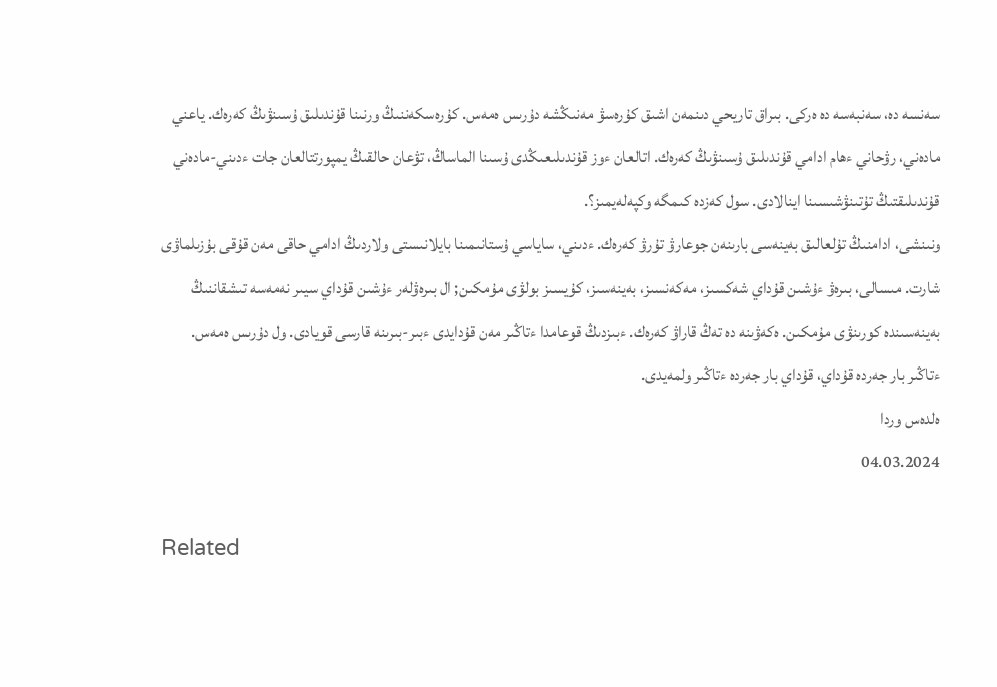سەنسە دە، سەنبەسە دە ەركى. بىراق تاريحي دىنمەن اشىق كۇرەسۋ مەنىڭشە دۇرىس ەمەس. كۇرەسكەننىڭ ورنىنا قۇندىلىق ۇسىنۋىڭ كەرەك. ياعني مادەني، رۋحاني ءھام ادامي قۇندىلىق ۇسىنۋىڭ كەرەك. اتالعان ءوز قۇندىلىعىڭدى ۇسىنا الماساڭ، تۋعان حالقىڭ يمپورتتالعان جات ءدىني-مادەني قۇندىلىقتىڭ تۇتىنۋشىسىنا اينالادى. سول كەزدە كىمگە وكپەلەيمىز؟.
ونىنشى، ادامنىڭ تۇلعالىق بەينەسى بارىنەن جوعارۋ تۇرۋ كەرەك. ءدىني، ساياسي ۇستانىمىنا بايلانىستى ولاردىڭ ادامي حاقى مەن قۇقى بۇزىلماۋى شارت. مىسالى، بىرەۋ ءۇشىن قۇداي شەكسىز، مەكەنسىز، بەينەسىز، كۇيسىز بولۋى مۇمكىن; ال بىرەۋلەر ءۇشىن قۇداي سيىر نەمەسە تىشقاننىڭ بەينەسىندە كورىنۋى مۇمكىن. ەكەۋىنە دە تەڭ قاراۋ كەرەك. ءبىزدىڭ قوعامدا ءتاڭىر مەن قۇدايدى ءبىر-بىرىنە قارسى قويادى. ول دۇرىس ەمەس. ءتاڭىر بار جەردە قۇداي، قۇداي بار جەردە ءتاڭىر ولمەيدى.
ەلدەس وردا
04.03.2024

Related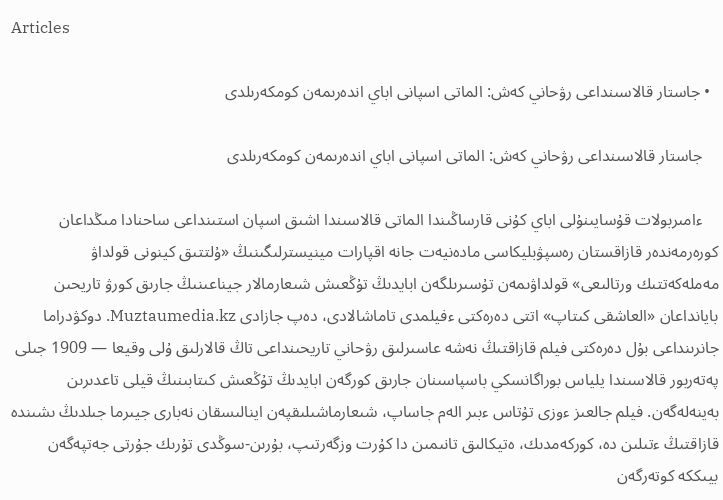Articles

  • جاستار قالاسىنداعى رۋحاني كەش: الماتى اسپانى اباي اندەرىمەن كومكەرىلدى

    جاستار قالاسىنداعى رۋحاني كەش: الماتى اسپانى اباي اندەرىمەن كومكەرىلدى

    ءامىربولات قۇسايىنۇلى اباي كۇنى قارساڭىندا الماتى قالاسىندا اشىق اسپان استىنداعى ساحنادا مىڭداعان كورەرمەندەر قازاقستان رەسپۋبليكاسى مادەنيەت جانە اقپارات مينيسترلىگىنىڭ «ۇلتتىق كينونى قولداۋ مەملەكەتتىك ورتالىعى» قولداۋىمەن تۇسىرىلگەن ابايدىڭ تۇڭعىش شىعارمالار جيناعىنىڭ جارىق كورۋ تاريحىن بايانداعان «العاشقى كىتاپ» اتتى دەرەكتى ءفيلمدى تاماشالادى، دەپ جازادى Muztaumedia.kz. دوكۋدراما جانرىنداعى بۇل دەرەكتى فيلم قازاقتىڭ نەشە عاسىرلىق رۋحاني تاريحىنداعى تاڭ قالارلىق ۇلى وقيعا — 1909 جىلى پەتەربور قالاسىندا يلياس بوراگانسكي باسپاسىنان جارىق كورگەن ابايدىڭ تۇڭعىش كىتابىنىڭ قيلى تاعدىرىن بەينەلەگەن. فيلم جالعىز ءوزى تۇتاس ءبىر الەم جاساپ، شىعارماشىلىقپەن اينالىسقان نەبارى جيىرما جىلدىڭ ىشىندە قازاقتىڭ ءتىلىن دە، كوركەمدىك، ەتيكالىق تانىمىن دا كۇرت وزگەرتىپ، بۇرىن-سوڭدى تۇرىك جۇرتى جەتپەگەن بيىككە كوتەرگەن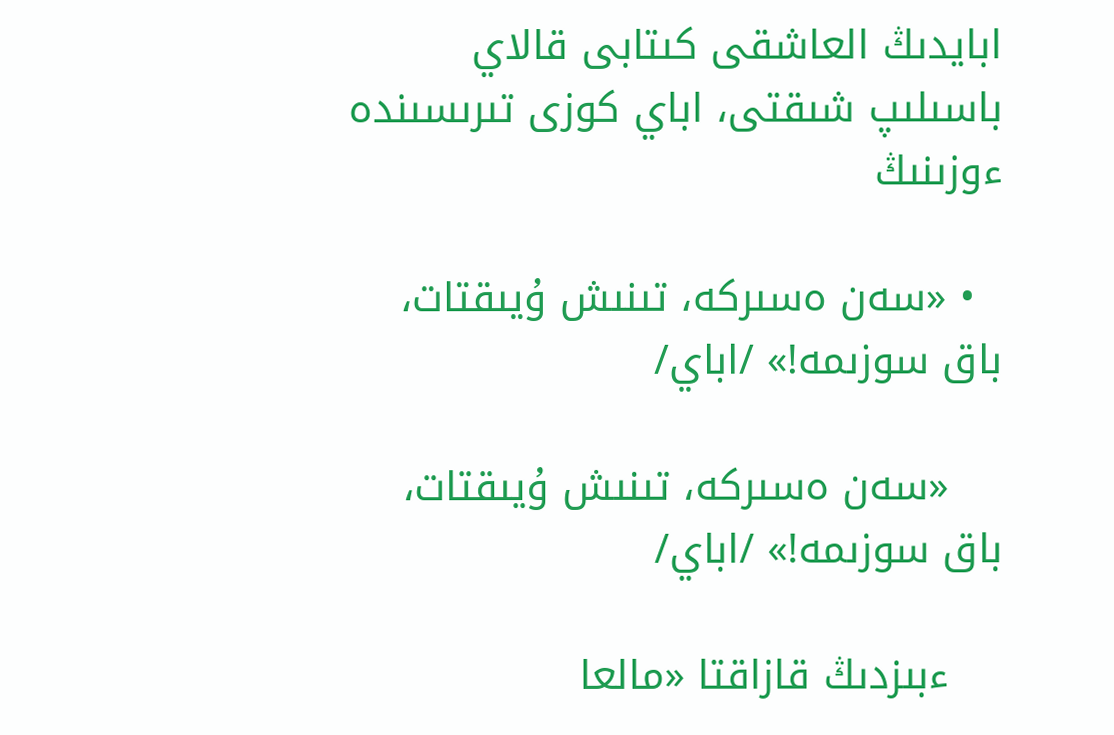ابايدىڭ العاشقى كىتابى قالاي باسىلىپ شىقتى، اباي كوزى تىرىسىندە ءوزىنىڭ

  • «سەن ەسىركە، تىنىش ۇيىقتات، باق سوزىمە!» /اباي/

    «سەن ەسىركە، تىنىش ۇيىقتات، باق سوزىمە!» /اباي/

    ءبىزدىڭ قازاقتا «مالعا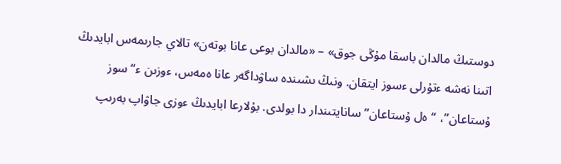دوستىڭ مالدان باسقا مۇڭى جوق» – «مالدان بوعى عانا بوتەن» تالاي جارىمەس ابايدىڭ اتىنا نەشە ءتۇرلى ءسوز ايتقان. ونىڭ ىشىندە ساۋداگەر عانا ەمەس، ءوزىن ء“سوز ۇستاعان”، “ەل ۇستاعان” سانايتىندار دا بولدى. بۇلارعا ابايدىڭ ءوزى جاۋاپ بەرىپ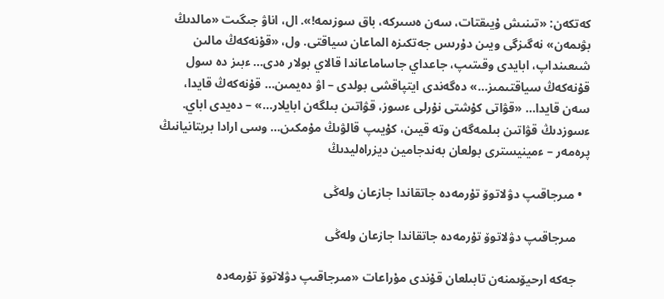كەتكەن: «تىنىش ۇيىقتات، سەن ەسىركە، باق سوزىمە!». ال، اناۋ جىگىت «مالدىڭ بۋىمەن» نەگىزگى ويىن دۇرىس جەتكىزە الماعان سياقتى. ول، «قۇنەكەڭ مالىن شىعىنداپ، ابايدى وقىتىپ، جاعداي جاساماعاندا قالاي بولار ەدى… ءبىز دە سول قۇنەكەڭ سياقتىمىز…» دەگەندى ايتپاقشى بولدى – اۋ دەيمىن… قۇنەكەڭ قايدا، سەن قايدا… «قۋاتى كۇشتى نۇرلى ءسوز، قۋاتىن بىلگەن ابايلار…» – دەيدى اباي. ءسوزدىڭ قۋاتىن بىلمەگەن وتە قيىن، كۇيىپ قالۋىڭ مۇمكىن… وسى ارادا بريتانيانىڭ پرەمەر – ءمينيسترى بولعان بەندجامين ديزراەليدىڭ

  • مىرجاقىپ دۋلاتوۆ تۇرمەدە جاتقاندا جازعان ولەڭى

    مىرجاقىپ دۋلاتوۆ تۇرمەدە جاتقاندا جازعان ولەڭى

    جەكە ارحيۆىمنەن تابىلعان قۇندى مۇراعات «مىرجاقىپ دۋلاتوۆ تۇرمەدە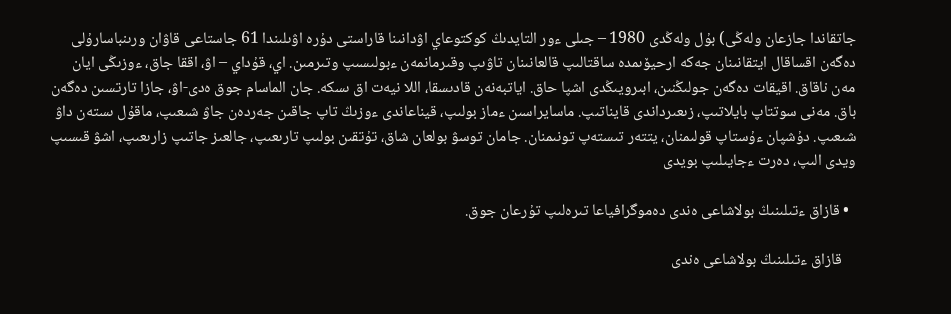جاتقاندا جازعان ولەڭى) بۇل ولەڭدى 1980 – جىلى ءور التايدىڭ كوكتوعاي اۋدانىنا قاراستى دۇرە اۋىلىندا 61 جاستاعى قاۋان ورىنباسارۇلى دەگەن اقساقال ايتقانىنان جەكە ارحيۆىمدە ساقتالىپ قالعانىنان تاۋىپ وقىرمانمەن ءبولىسىپ وتىرمىن. اي، قۇداي – اۋ، اققا جاق، ءوزىڭى ايان مەن ناقاق. اقيقات دەگەن جولىڭنىن، ابىرويىڭدى اشپا حاق. اياتبەنەن قادىسقا، اللا نيەت اق ىسكە. جان الماسام جوق ەدى-اۋ، جازا تارتسىن دەگەن باق. مەنى سوتتاپ بايلاتىپ، زىعىرداندى قايناتىپ. ماسايراسىن ءماز بولىپ، قيناعاندى ءوزىڭ تاپ جاقىن جەردەن جاۋ شىعىپ، ماقۇل ىستەن داۋ شىعىپ. دۇشپان ءۇستاپ قولىمنان، يتتەر تىستەپ تونىمنان. جامان توسۋ بولعان شاق، تۇتقىن بولىپ تارىعىپ، جالعىز جاتىپ زارىعىپ، اشۋ قىسىپ ويدى الىپ، دەرت ءجايىلىپ بويدى

  • قازاق ءتىلىنىڭ بولاشاعى ەندى دەموگرافياعا تىرەلىپ تۇرعان جوق.

    قازاق ءتىلىنىڭ بولاشاعى ەندى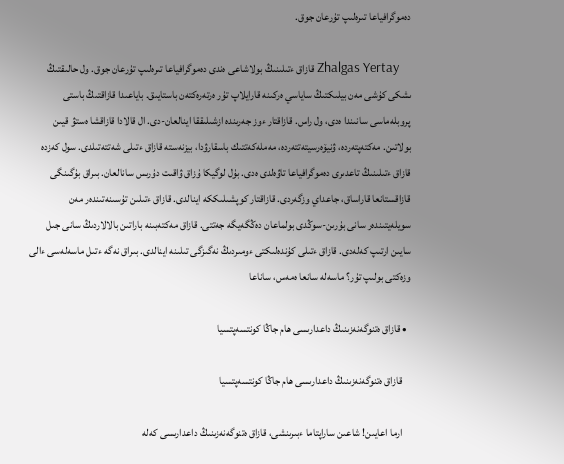دەموگرافياعا تىرەلىپ تۇرعان جوق.

    Zhalgas Yertay قازاق ءتىلىنىڭ بولاشاعى ەندى دەموگرافياعا تىرەلىپ تۇرعان جوق. ول حالىقتىڭ ىشكى كۇشى مەن بيلىكتىڭ ساياسي ەركىنە قارايلاپ تۇر ەرتەرەكتەن باستايىق. باياعىدا قازاقتىڭ باستى پروبلەماسى سانىندا ەدى، ول راس. قازاقتار ءوز جەرىندە ازشىلىققا اينالعان-دى. ال قالادا قازاقشا ەستۋ قيىن بولاتىن. مەكتەپتەردە، ۋنيۆەرسيتەتتەردە، مەملەكەتتىك باسقارۋدا، بيزنەستە قازاق ءتىلى شەتتەتىلدى. سول كەزدە قازاق ءتىلىنىڭ تاعدىرى دەموگرافياعا تاۋەلدى ەدى. بۇل لوگيكا ۇزاق ۋاقىت دۇرىس سانالعان. بىراق بۇگىنگى قازاقستانعا قاراساق، جاعداي وزگەردى. قازاقتار كوپشىلىككە اينالدى. قازاق ءتىلىن تۇسىنەتىندەر مەن سويلەيتىندەر سانى بۇرىن-سوڭدى بولماعان دەڭگەيگە جەتتى. قازاق مەكتەبىنە باراتىن بالالاردىڭ سانى جىل سايىن ارتىپ كەلەدى. قازاق ءتىلى كۇندەلىكتى ءومىردىڭ نەگىزگى تىلىنە اينالدى. بىراق نەگە ءتىل ماسەلەسى ءالى وزەكتى بولىپ تۇر؟ ماسەلە سانعا ەمەس، ساناعا

  • قازاق ەتنوگەنەزىنىڭ داعدارىسى ھام جاڭا كونتسەپتسيا

    قازاق ەتنوگەنەزىنىڭ داعدارىسى ھام جاڭا كونتسەپتسيا

    ارما اعايىن! شاعىن ساراپتاما ءبىرىنشى، قازاق ەتنوگەنەزىنىڭ داعدارىسى كەلە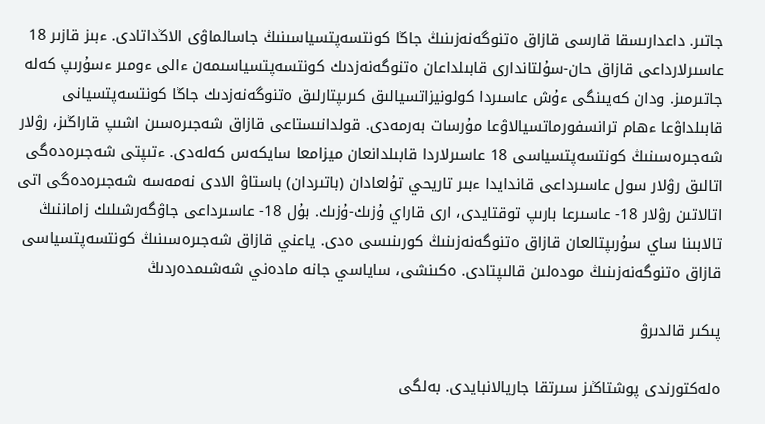جاتىر. داعدارىسقا قارسى قازاق ەتنوگەنەزىنىڭ جاڭا كونتسەپتسياسىنىڭ جاسالماۋى الاڭداتادى. ءبىز قازىر 18 عاسىرلارداعى قازاق حان-سۇلتاندارى قابىلداعان ەتنوگەنەزدىك كونتسەپتسياسىمەن ءالى ءومىر ءسۇرىپ كەلە جاتىرمىز. ودان كەيىنگى ءۇش عاسىردا كولونيزاتسيالىق كىرىپتارلىق ەتنوگەنەزدىك جاڭا كونتسەپتسيانى قابىلداۋعا ءھام ترانسفورماتسيالاۋعا مۇرسات بەرمەدى. قولدانىستاعى قازاق شەجىرەسىن اشىپ قاراڭىز، رۋلار شەجىرەسىنىڭ كونتسەپتسياسى 18 عاسىرلاردا قابىلدانعان ميزامعا سايكەس كەلەدى. ءتىپتى شەجىرەدەگى اتالىق رۋلار سول عاسىرداعى قاندايدا ءبىر تاريحي تۇلعادان (باتىردان) باستاۋ الادى نەمەسە شەجىرەدەگى اتى اتالاتىن رۋلار 18- عاسىرعا بارىپ توقتايدى، ارى قاراي ۇزىك-ۇزىك. بۇل 18- عاسىرداعى جاۋگەرشىلىك زاماننىڭ تالابىنا ساي سۇرىپتالعان قازاق ەتنوگەنەزىنىڭ كورىنىسى ەدى. ياعني قازاق شەجىرەسىنىڭ كونتسەپتسياسى قازاق ەتنوگەنەزىنىڭ مودەلىن قالىپتادى. ەكىنشى، ساياسي جانە مادەني شەشىمدەردىڭ

پىكىر قالدىرۋ

ەلەكتورندى پوشتاڭىز سىرتقا جاريالانبايدى. بەلگى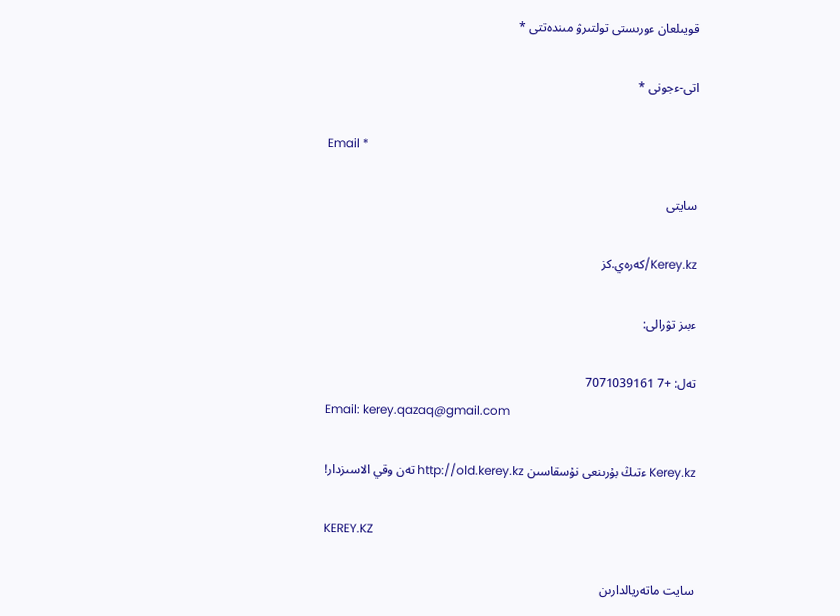قويىلعان ءورىستى تولتىرۋ مىندەتتى *

اتى-ءجونى *

Email *

سايتى

Kerey.kz/كەرەي.كز

ءبىز تۋرالى:

تەل: +7 7071039161
Email: kerey.qazaq@gmail.com

Kerey.kz ءتىڭ بۇرىنعى نۇسقاسىن http://old.kerey.kz تەن وقي الاسىزدار!

KEREY.KZ

سايت ماتەريالدارىن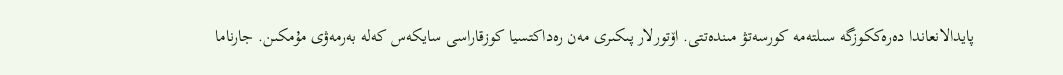پايدالانعاندا دەرەككوزگە سىلتەمە كورسەتۋ مىندەتتى. اۆتورلار پىكىرى مەن رەداكتسيا كوزقاراسى سايكەس كەلە بەرمەۋى مۇمكىن. جارناما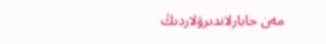مەن حابارلاندىرۋلاردىڭ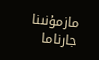مازمۇنىنا جارناما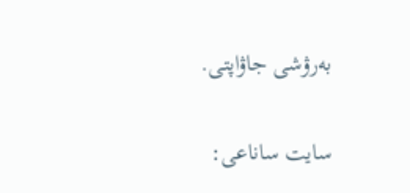بەرۋشى جاۋاپتى.

سايت ساناعى: